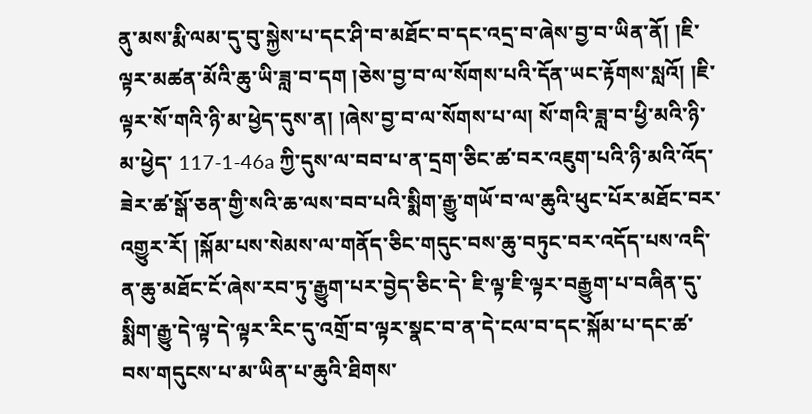ནུ་མས་རྨི་ལམ་དུ་བུ་སྐྱེས་པ་དང་ཤི་བ་མཐོང་བ་དང་འདྲ་བ་ཞེས་བྱ་བ་ཡིན་ནོ། །ཇི་ལྟར་མཚན་མོའི་ཆུ་ཡི་ཟླ་བ་དག །ཅེས་བྱ་བ་ལ་སོགས་པའི་དོན་ཡང་རྟོགས་སླའོ། །ཇི་ལྟར་སོ་གའི་ཉི་མ་ཕྱེད་དུས་ན། །ཞེས་བྱ་བ་ལ་སོགས་པ་ལ། སོ་གའི་ཟླ་བ་ཕྱི་མའི་ཉི་མ་ཕྱེད་ 117-1-46a ཀྱི་དུས་ལ་བབ་པ་ན་དྲག་ཅིང་ཚ་བར་འཇུག་པའི་ཉི་མའི་འོད་ཟེར་ཚ་སྒོ་ཅན་གྱི་སའི་ཆ་ལས་བབ་པའི་སྨིག་རྒྱུ་གཡོ་བ་ལ་ཆུའི་ཕུང་པོར་མཐོང་བར་འགྱུར་རོ། །སྐོམ་པས་སེམས་ལ་གནོད་ཅིང་གདུང་བས་ཆུ་བཏུང་བར་འདོད་པས་འདི་ན་ཆུ་མཐོང་ངོ་ཞེས་རབ་ཏུ་རྒྱུག་པར་བྱེད་ཅིང་དེ་ ཇི་ལྟ་ཇི་ལྟར་བརྒྱུག་པ་བཞིན་དུ་སྨིག་རྒྱུ་དེ་ལྟ་དེ་ལྟར་རིང་དུ་འགྲོ་བ་ལྟར་སྣང་བ་ན་དེ་ངལ་བ་དང་སྐོམ་པ་དང་ཚ་བས་གདུངས་པ་མ་ཡིན་པ་ཆུའི་ཐིགས་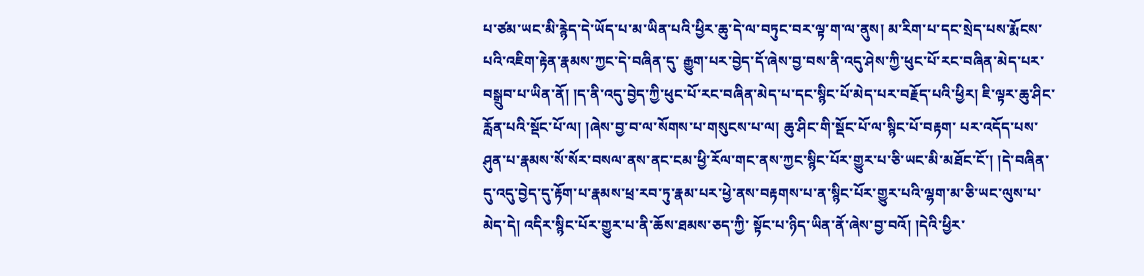པ་ཙམ་ཡང་མི་རྙེད་དེ་ཡོད་པ་མ་ཡིན་པའི་ཕྱིར་ཆུ་དེ་ལ་བཏུང་བར་ལྟ་ག་ལ་ནུས། མ་རིག་པ་དང་སྲེད་པས་རྨོངས་པའི་འཇིག་རྟེན་རྣམས་ཀྱང་དེ་བཞིན་དུ་ རྒྱུག་པར་བྱེད་དོ་ཞེས་བྱ་བས་ནི་འདུ་ཤེས་ཀྱི་ཕུང་པོ་རང་བཞིན་མེད་པར་བསྒྲུབ་པ་ཡིན་ནོ། །ད་ནི་འདུ་བྱེད་ཀྱི་ཕུང་པོ་རང་བཞིན་མེད་པ་དང་སྙིང་པོ་མེད་པར་བརྗོད་པའི་ཕྱིར། ཇི་ལྟར་ཆུ་ཤིང་རློན་པའི་སྡོང་པོ་ལ། །ཞེས་བྱ་བ་ལ་སོགས་པ་གསུངས་པ་ལ། ཆུ་ཤིང་གི་སྡོང་པོ་ལ་སྙིང་པོ་བརྟག་ པར་འདོད་པས་ཤུན་པ་རྣམས་སོ་སོར་བསལ་ནས་ནང་ངམ་ཕྱི་རོལ་གང་ནས་ཀྱང་སྙིང་པོར་གྱུར་པ་ཅི་ཡང་མི་མཐོང་ངོ་། །དེ་བཞིན་དུ་འདུ་བྱེད་དུ་རྟོག་པ་རྣམས་ཕྲ་རབ་ཏུ་རྣམ་པར་ཕྱེ་ནས་བརྟགས་པ་ན་སྙིང་པོར་གྱུར་པའི་ལྷག་མ་ཅི་ཡང་ལུས་པ་མེད་དེ། འདིར་སྙིང་པོར་གྱུར་པ་ནི་ཆོས་ཐམས་ཅད་ཀྱི་ སྟོང་པ་ཉིད་ཡིན་ནོ་ཞེས་བྱ་བའོ། །དེའི་ཕྱིར་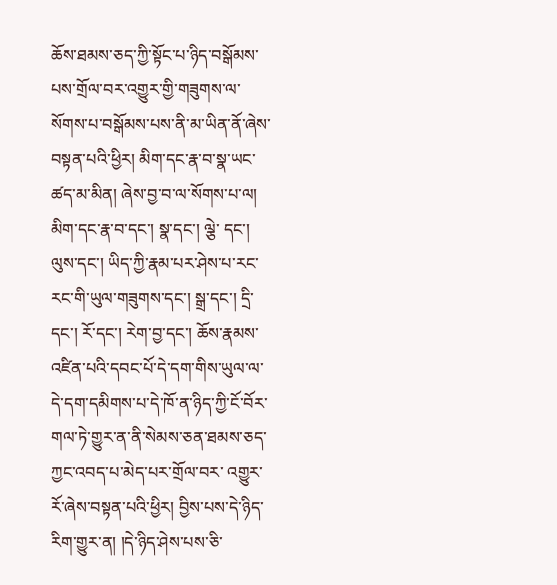ཆོས་ཐམས་ཅད་ཀྱི་སྟོང་པ་ཉིད་བསྒོམས་པས་གྲོལ་བར་འགྱུར་གྱི་གཟུགས་ལ་སོགས་པ་བསྒོམས་པས་ནི་མ་ཡིན་ནོ་ཞེས་བསྟན་པའི་ཕྱིར། མིག་དང་རྣ་བ་སྣ་ཡང་ཚད་མ་མིན། ཞེས་བྱ་བ་ལ་སོགས་པ་ལ། མིག་དང་རྣ་བ་དང་། སྣ་དང་། ལྕེ་ དང་། ལུས་དང་། ཡིད་ཀྱི་རྣམ་པར་ཤེས་པ་རང་རང་གི་ཡུལ་གཟུགས་དང་། སྒྲ་དང་། དྲི་དང་། རོ་དང་། རེག་བྱ་དང་། ཆོས་རྣམས་འཛིན་པའི་དབང་པོ་དེ་དག་གིས་ཡུལ་ལ་དེ་དག་དམིགས་པ་དེ་ཁོ་ན་ཉིད་ཀྱི་ངོ་བོར་གལ་ཏེ་གྱུར་ན་ནི་སེམས་ཅན་ཐམས་ཅད་ཀྱང་འབད་པ་མེད་པར་གྲོལ་བར་ འགྱུར་རོ་ཞེས་བསྟན་པའི་ཕྱིར། བྱིས་པས་དེ་ཉིད་རིག་གྱུར་ན། །དེ་ཉིད་ཤེས་པས་ཅི་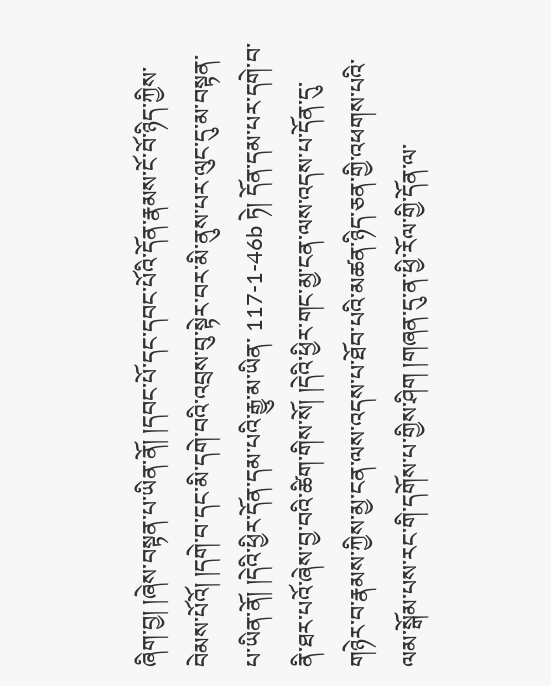ཞིག་བྱ། །ཞེས་བསྟན་པ་ཡིན་ནོ། །དབང་པོ་དང་དབང་པོའི་དོན་རྣམས་ངོ་བོ་ཉིད་ཀྱིས་བེམས་པོའོ། །དགེ་བ་དང་མི་དགེ་བའི་འབྲས་བུ་སྟེར་བར་མི་ནུས་པར་ལུང་དུ་མ་བསྟན་པ་ཡིན་ནོ། །དེའི་ཕྱིར་དོན་དམ་པའི་རྒྱུ་མ་ཡིན་ 117-1-46b ཏེ། དོན་དམ་པར་དགེ་བ་ནི་ཐར་པའོ་ཞེས་བྱ་བའི་ཚིག་གིས་སོ། །དེའི་ཕྱིར་གང་མྱ་ངན་ལས་འདས་པ་དོན་དུ་གཉེར་བ་རྣམས་ཀྱིས་མྱ་ངན་ལས་འདས་པ་ཐོབ་པའི་མཚན་ཉིད་ཅན་གྱི་འཕགས་པའི་ལམ་སྒོམ་པས་རང་གི་དགོས་པ་གྱིས་ཤིག །གཞན་དུ་ན་ཕྱི་རོལ་གྱི་དོན་ལ་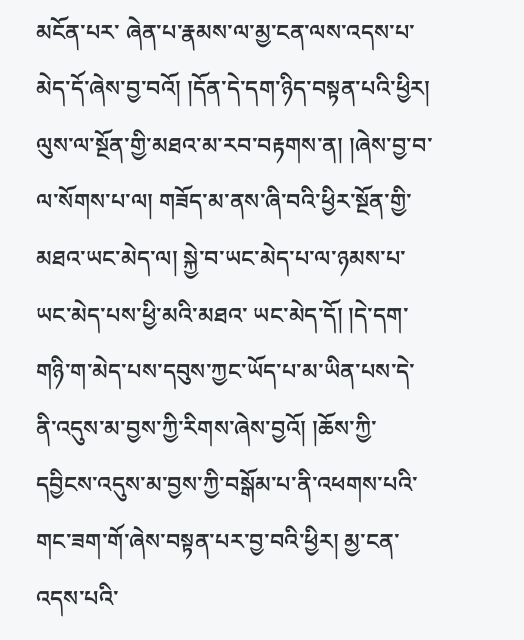མངོན་པར་ ཞེན་པ་རྣམས་ལ་མྱ་ངན་ལས་འདས་པ་མེད་དོ་ཞེས་བྱ་བའོ། །དོན་དེ་དག་ཉིད་བསྟན་པའི་ཕྱིར། ལུས་ལ་སྔོན་གྱི་མཐའ་མ་རབ་བརྟགས་ན། །ཞེས་བྱ་བ་ལ་སོགས་པ་ལ། གཟོད་མ་ནས་ཞི་བའི་ཕྱིར་སྔོན་གྱི་མཐའ་ཡང་མེད་ལ། སྐྱེ་བ་ཡང་མེད་པ་ལ་ཉམས་པ་ཡང་མེད་པས་ཕྱི་མའི་མཐའ་ ཡང་མེད་དོ། །དེ་དག་གཉི་ག་མེད་པས་དབུས་ཀྱང་ཡོད་པ་མ་ཡིན་པས་དེ་ནི་འདུས་མ་བྱས་ཀྱི་རིགས་ཞེས་བྱའོ། །ཆོས་ཀྱི་དབྱིངས་འདུས་མ་བྱས་ཀྱི་བསྒོམ་པ་ནི་འཕགས་པའི་གང་ཟག་གོ་ཞེས་བསྟན་པར་བྱ་བའི་ཕྱིར། མྱ་ངན་འདས་པའི་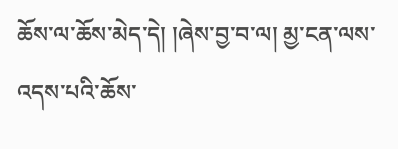ཆོས་ལ་ཆོས་མེད་དེ། །ཞེས་བྱ་བ་ལ། མྱ་ངན་ལས་ འདས་པའི་ཆོས་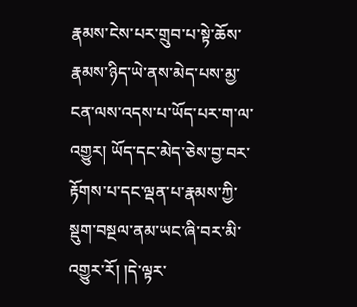རྣམས་ངེས་པར་གྲུབ་པ་སྟེ་ཆོས་རྣམས་ཉིད་ཡེ་ནས་མེད་པས་མྱ་ངན་ལས་འདས་པ་ཡོད་པར་ག་ལ་འགྱུར། ཡོད་དང་མེད་ཅེས་བྱ་བར་རྟོགས་པ་དང་ལྡན་པ་རྣམས་ཀྱི་སྡུག་བསྔལ་ནམ་ཡང་ཞི་བར་མི་འགྱུར་རོ། །དེ་ལྟར་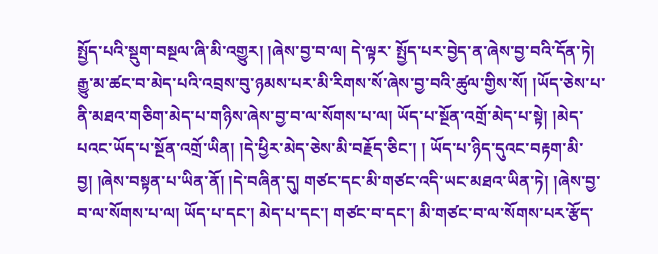སྤྱོད་པའི་སྡུག་བསྔལ་ཞི་མི་འགྱུར། །ཞེས་བྱ་བ་ལ། དེ་ལྟར་ སྤྱོད་པར་བྱེད་ན་ཞེས་བྱ་བའི་དོན་ཏེ། རྒྱུ་མ་ཚང་བ་མེད་པའི་འབྲས་བུ་ཉམས་པར་མི་རིགས་སོ་ཞེས་བྱ་བའི་ཚུལ་གྱིས་སོ། །ཡོད་ཅེས་པ་ནི་མཐའ་གཅིག་མེད་པ་གཉིས་ཞེས་བྱ་བ་ལ་སོགས་པ་ལ། ཡོད་པ་སྔོན་འགྲོ་མེད་པ་སྟེ། །མེད་པའང་ཡོད་པ་སྔོན་འགྲོ་ཡིན། །དེ་ཕྱིར་མེད་ཅེས་མི་བརྗོད་ཅིང་། ། ཡོད་པ་ཉིད་དུའང་བརྟག་མི་བྱ། །ཞེས་བསྟན་པ་ཡིན་ནོ། །དེ་བཞིན་དུ། གཙང་དང་མི་གཙང་འདི་ཡང་མཐའ་ཡིན་ཏེ། །ཞེས་བྱ་བ་ལ་སོགས་པ་ལ། ཡོད་པ་དང་། མེད་པ་དང་། གཙང་བ་དང་། མི་གཙང་བ་ལ་སོགས་པར་རྩོད་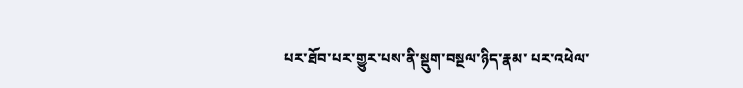པར་ཐོབ་པར་གྱུར་པས་ནི་སྡུག་བསྔལ་ཉིད་རྣམ་ པར་འཕེལ་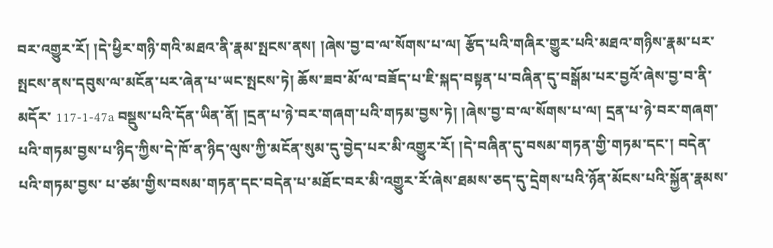བར་འགྱུར་རོ། །དེ་ཕྱིར་གཉི་གའི་མཐའ་ནི་རྣམ་སྤངས་ནས། །ཞེས་བྱ་བ་ལ་སོགས་པ་ལ། རྩོད་པའི་གཞིར་གྱུར་པའི་མཐའ་གཉིས་རྣམ་པར་སྤངས་ནས་དབུས་ལ་མངོན་པར་ཞེན་པ་ཡང་སྤངས་ཏེ། ཆོས་ཟབ་མོ་ལ་བཟོད་པ་ཇི་སྐད་བསྟན་པ་བཞིན་དུ་བསྒོམ་པར་བྱའོ་ཞེས་བྱ་བ་ནི་མདོར་ 117-1-47a བསྡུས་པའི་དོན་ཡིན་ནོ། །དྲན་པ་ཉེ་བར་གཞག་པའི་གཏམ་བྱས་ཏེ། །ཞེས་བྱ་བ་ལ་སོགས་པ་ལ། དྲན་པ་ཉེ་བར་གཞག་པའི་གཏམ་བྱས་པ་ཉིད་ཀྱིས་དེ་ཁོ་ན་ཉིད་ལུས་ཀྱི་མངོན་སུམ་དུ་བྱེད་པར་མི་འགྱུར་རོ། །དེ་བཞིན་དུ་བསམ་གཏན་གྱི་གཏམ་དང་། བདེན་པའི་གཏམ་བྱས་ པ་ཙམ་གྱིས་བསམ་གཏན་དང་བདེན་པ་མཐོང་བར་མི་འགྱུར་རོ་ཞེས་ཐམས་ཅད་དུ་དྲེགས་པའི་ཉོན་མོངས་པའི་སྐྱོན་རྣམས་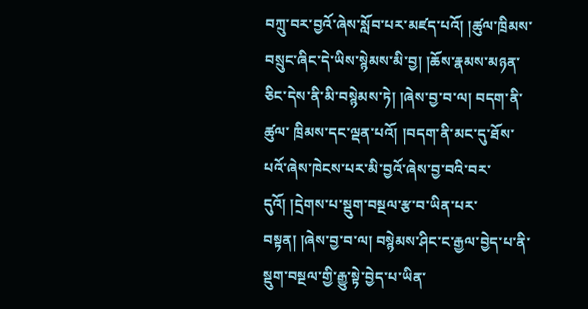བཀྲུ་བར་བྱའོ་ཞེས་སློབ་པར་མཛད་པའོ། །ཚུལ་ཁྲིམས་བསྲུང་ཞིང་དེ་ཡིས་སྙེམས་མི་བྱ། །ཆོས་རྣམས་མཉན་ཅིང་དེས་ནི་མི་བསྙེམས་ཏེ། །ཞེས་བྱ་བ་ལ། བདག་ནི་ཚུལ་ ཁྲིམས་དང་ལྡན་པའོ། །བདག་ནི་མང་དུ་ཐོས་པའོ་ཞེས་ཁེངས་པར་མི་བྱའོ་ཞེས་བྱ་བའི་བར་དུའོ། །དྲེགས་པ་སྡུག་བསྔལ་རྩ་བ་ཡིན་པར་བསྟན། །ཞེས་བྱ་བ་ལ། བསྙེམས་ཤིང་ང་རྒྱལ་བྱེད་པ་ནི་སྡུག་བསྔལ་གྱི་རྒྱུ་སྟེ་བྱེད་པ་ཡིན་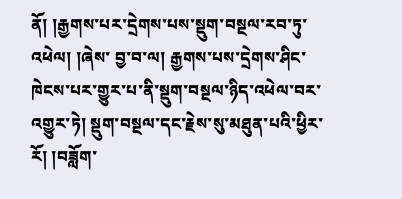ནོ། །རྒྱགས་པར་དྲེགས་པས་སྡུག་བསྔལ་རབ་ཏུ་འཕེལ། །ཞེས་ བྱ་བ་ལ། རྒྱགས་པས་དྲེགས་ཤིང་ཁེངས་པར་གྱུར་པ་ནི་སྡུག་བསྔལ་ཉིད་འཕེལ་བར་འགྱུར་ཏེ། སྡུག་བསྔལ་དང་རྗེས་སུ་མཐུན་པའི་ཕྱིར་རོ། །བཟློག་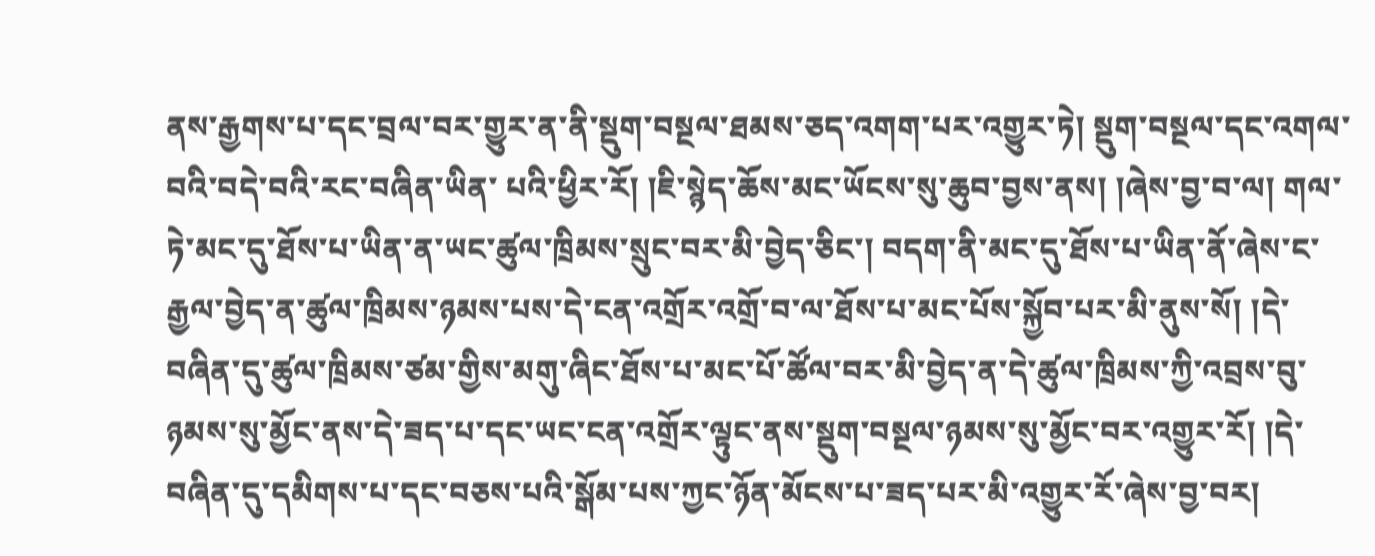ནས་རྒྱགས་པ་དང་བྲལ་བར་གྱུར་ན་ནི་སྡུག་བསྔལ་ཐམས་ཅད་འགག་པར་འགྱུར་ཏེ། སྡུག་བསྔལ་དང་འགལ་བའི་བདེ་བའི་རང་བཞིན་ཡིན་ པའི་ཕྱིར་རོ། །ཇི་སྙེད་ཆོས་མང་ཡོངས་སུ་ཆུབ་བྱས་ནས། །ཞེས་བྱ་བ་ལ། གལ་ཏེ་མང་དུ་ཐོས་པ་ཡིན་ན་ཡང་ཚུལ་ཁྲིམས་སྲུང་བར་མི་བྱེད་ཅིང་། བདག་ནི་མང་དུ་ཐོས་པ་ཡིན་ནོ་ཞེས་ང་རྒྱལ་བྱེད་ན་ཚུལ་ཁྲིམས་ཉམས་པས་དེ་ངན་འགྲོར་འགྲོ་བ་ལ་ཐོས་པ་མང་པོས་སྐྱོབ་པར་མི་ནུས་སོ། །དེ་ བཞིན་དུ་ཚུལ་ཁྲིམས་ཙམ་གྱིས་མགུ་ཞིང་ཐོས་པ་མང་པོ་ཚོལ་བར་མི་བྱེད་ན་དེ་ཚུལ་ཁྲིམས་ཀྱི་འབྲས་བུ་ཉམས་སུ་མྱོང་ནས་དེ་ཟད་པ་དང་ཡང་ངན་འགྲོར་ལྟུང་ནས་སྡུག་བསྔལ་ཉམས་སུ་མྱོང་བར་འགྱུར་རོ། །དེ་བཞིན་དུ་དམིགས་པ་དང་བཅས་པའི་སྒོམ་པས་ཀྱང་ཉོན་མོངས་པ་ཟད་པར་མི་འགྱུར་རོ་ཞེས་བྱ་བར།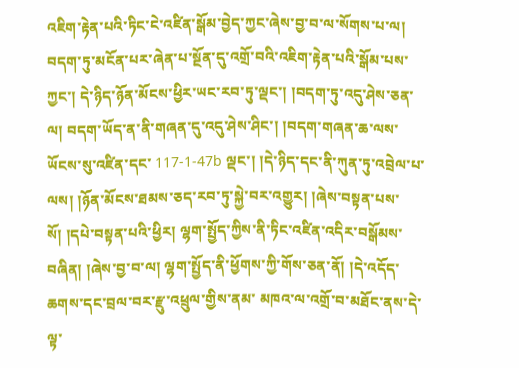འཇིག་རྟེན་པའི་ཏིང་ངེ་འཛིན་སྒོམ་བྱེད་ཀྱང་ཞེས་བྱ་བ་ལ་སོགས་པ་ལ། བདག་ཏུ་མངོན་པར་ཞེན་པ་སྔོན་དུ་འགྲོ་བའི་འཇིག་རྟེན་པའི་སྒོམ་པས་ཀྱང་། དེ་ཉིད་ཉོན་མོངས་ཕྱིར་ཡང་རབ་ཏུ་ལྡང་། །བདག་ཏུ་འདུ་ཤེས་ཅན་ལ། བདག་ཡོད་ན་ནི་གཞན་དུ་འདུ་ཤེས་ཤིང་། །བདག་གཞན་ཆ་ལས་ཡོངས་སུ་འཛིན་དང་ 117-1-47b ལྡང་། །དེ་ཉིད་དང་ནི་ཀུན་ཏུ་འབྲེལ་པ་ལས། །ཉོན་མོངས་ཐམས་ཅད་རབ་ཏུ་སྐྱེ་བར་འགྱུར། །ཞེས་བསྟན་པས་སོ། །དཔེ་བསྟན་པའི་ཕྱིར། ལྷག་སྤྱོད་ཀྱིས་ནི་ཏིང་འཛིན་འདིར་བསྒོམས་བཞིན། །ཞེས་བྱ་བ་ལ། ལྷག་སྤྱོད་ནི་ཕྱོགས་ཀྱི་གོས་ཅན་ནོ། །དེ་འདོད་ཆགས་དང་བྲལ་བར་རྫུ་འཕྲུལ་གྱིས་ནམ་ མཁའ་ལ་འགྲོ་བ་མཐོང་ནས་དེ་ལྟ་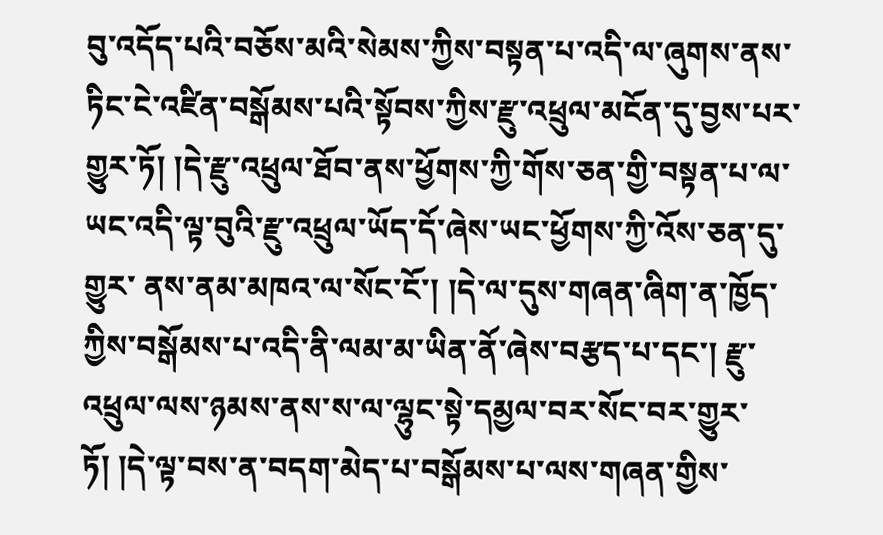བུ་འདོད་པའི་བཅོས་མའི་སེམས་ཀྱིས་བསྟན་པ་འདི་ལ་ཞུགས་ནས་ཏིང་ངེ་འཛིན་བསྒོམས་པའི་སྟོབས་ཀྱིས་རྫུ་འཕྲུལ་མངོན་དུ་བྱས་པར་གྱུར་ཏོ། །དེ་རྫུ་འཕྲུལ་ཐོབ་ནས་ཕྱོགས་ཀྱི་གོས་ཅན་གྱི་བསྟན་པ་ལ་ཡང་འདི་ལྟ་བུའི་རྫུ་འཕྲུལ་ཡོད་དོ་ཞེས་ཡང་ཕྱོགས་ཀྱི་འོས་ཅན་དུ་གྱུར་ ནས་ནམ་མཁའ་ལ་སོང་ངོ་། །དེ་ལ་དུས་གཞན་ཞིག་ན་ཁྱོད་ཀྱིས་བསྒོམས་པ་འདི་ནི་ལམ་མ་ཡིན་ནོ་ཞེས་བརྩད་པ་དང་། རྫུ་འཕྲུལ་ལས་ཉམས་ནས་ས་ལ་ལྷུང་སྟེ་དམྱལ་བར་སོང་བར་གྱུར་ཏོ། །དེ་ལྟ་བས་ན་བདག་མེད་པ་བསྒོམས་པ་ལས་གཞན་གྱིས་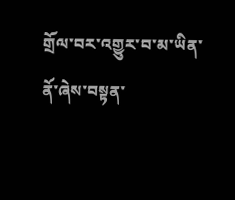གྲོལ་བར་འགྱུར་བ་མ་ཡིན་ནོ་ཞེས་བསྟན་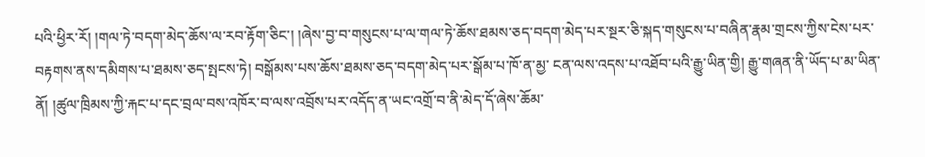པའི་ཕྱིར་རོ། །གལ་ཏེ་བདག་མེད་ཆོས་ལ་རབ་རྟོག་ཅིང་། །ཞེས་བྱ་བ་གསུངས་པ་ལ་གལ་ཏེ་ཆོས་ཐམས་ཅད་བདག་མེད་པར་སྔར་ཅི་སྐད་གསུངས་པ་བཞིན་རྣམ་གྲངས་ཀྱིས་ངེས་པར་བརྟགས་ནས་དམིགས་པ་ཐམས་ཅད་སྤངས་ཏེ། བསྒོམས་པས་ཆོས་ཐམས་ཅད་བདག་མེད་པར་སྒོམ་པ་ཁོ་ན་མྱ་ ངན་ལས་འདས་པ་འཐོབ་པའི་རྒྱུ་ཡིན་གྱི། རྒྱུ་གཞན་ནི་ཡོད་པ་མ་ཡིན་ནོ། །ཚུལ་ཁྲིམས་ཀྱི་རྐང་པ་དང་བྲལ་བས་འཁོར་བ་ལས་འབྲོས་པར་འདོད་ན་ཡང་འགྲོ་བ་ནི་མེད་དོ་ཞེས་ཆོམ་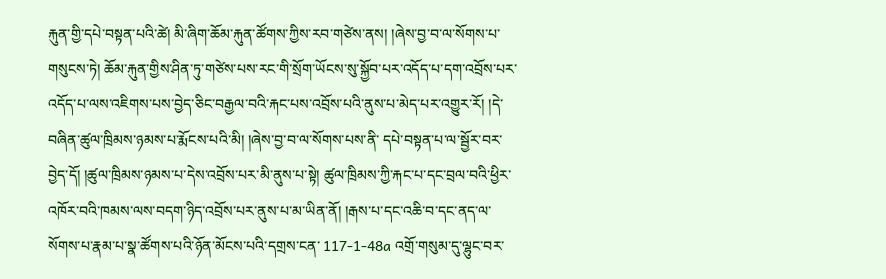རྐུན་གྱི་དཔེ་བསྟན་པའི་ཚེ། མི་ཞིག་ཆོམ་རྐུན་ཚོགས་ཀྱིས་རབ་གཙེས་ནས། །ཞེས་བྱ་བ་ལ་སོགས་པ་ གསུངས་ཏེ། ཆོམ་རྐུན་གྱིས་ཤིན་ཏུ་གཙེས་པས་རང་གི་སྲོག་ཡོངས་སུ་སྐྱོབ་པར་འདོད་པ་དག་འབྲོས་པར་འདོད་པ་ལས་འཇིགས་པས་བྱེད་ཅིང་བརྒྱལ་བའི་རྐང་པས་འབྲོས་པའི་ནུས་པ་མེད་པར་འགྱུར་རོ། །དེ་བཞིན་ཚུལ་ཁྲིམས་ཉམས་པ་རྨོངས་པའི་མི། །ཞེས་བྱ་བ་ལ་སོགས་པས་ནི་ དཔེ་བསྟན་པ་ལ་སྦྱོར་བར་བྱེད་དོ། །ཚུལ་ཁྲིམས་ཉམས་པ་དེས་འབྲོས་པར་མི་ནུས་པ་སྟེ། ཚུལ་ཁྲིམས་ཀྱི་རྐང་པ་དང་བྲལ་བའི་ཕྱིར་འཁོར་བའི་ཁམས་ལས་བདག་ཉིད་འབྲོས་པར་ནུས་པ་མ་ཡིན་ནོ། །རྒས་པ་དང་འཆི་བ་དང་ནད་ལ་སོགས་པ་རྣམ་པ་སྣ་ཚོགས་པའི་ཉོན་མོངས་པའི་དགྲས་ངན་ 117-1-48a འགྲོ་གསུམ་དུ་ལྷུང་བར་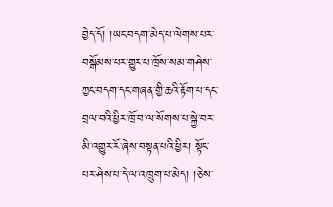བྱེད་དོ། །ཡང་བདག་མེད་པ་ལེགས་པར་བསྒོམས་པར་གྱུར་པ་ཁྲོས་སམ་གཤེས་ཀྱང་བདག་དང་གཞན་གྱི་ཆའི་རྟོག་པ་དང་བྲལ་བའི་ཕྱིར་ཁྲོ་བ་ལ་སོགས་པ་སྐྱེ་བར་མི་འགྱུར་རོ་ཞེས་བསྟན་པའི་ཕྱིར། སྟོང་པར་ཤེས་པ་དེ་ལ་འཁྲུག་པ་མེད། །ཅེས་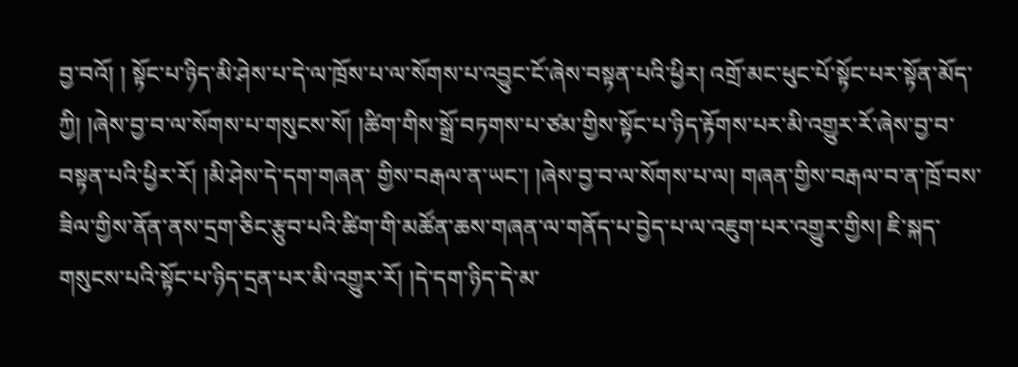བྱ་བའོ། ། སྟོང་པ་ཉིད་མི་ཤེས་པ་དེ་ལ་ཁྲོས་པ་ལ་སོགས་པ་འབྱུང་ངོ་ཞེས་བསྟན་པའི་ཕྱིར། འགྲོ་མང་ཕུང་པོ་སྟོང་པར་སྟོན་མོད་ཀྱི། །ཞེས་བྱ་བ་ལ་སོགས་པ་གསུངས་སོ། །ཚིག་གིས་སྒྲོ་བཏགས་པ་ཙམ་གྱིས་སྟོང་པ་ཉིད་རྟོགས་པར་མི་འགྱུར་རོ་ཞེས་བྱ་བ་བསྟན་པའི་ཕྱིར་རོ། །མི་ཤེས་དེ་དག་གཞན་ གྱིས་བརྒལ་ན་ཡང་། །ཞེས་བྱ་བ་ལ་སོགས་པ་ལ། གཞན་གྱིས་བརྒལ་བ་ན་ཁྲོ་བས་ཟིལ་གྱིས་ནོན་ནས་དྲག་ཅིང་རྩུབ་པའི་ཚིག་གི་མཚོན་ཆས་གཞན་ལ་གནོད་པ་བྱེད་པ་ལ་འཇུག་པར་འགྱུར་གྱིས། ཇི་སྐད་གསུངས་པའི་སྟོང་པ་ཉིད་དྲན་པར་མི་འགྱུར་རོ། །དེ་དག་ཉིད་དེ་མ་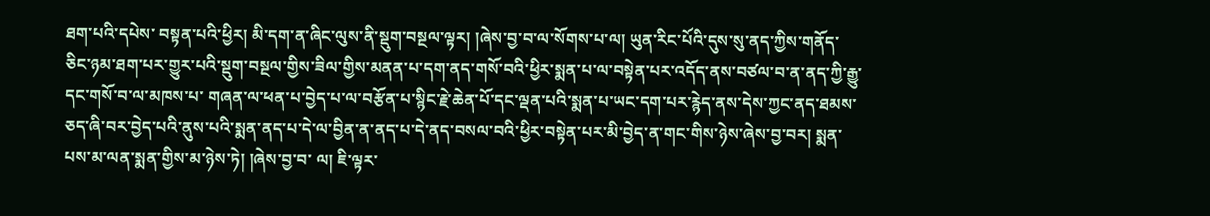ཐག་པའི་དཔེས་ བསྟན་པའི་ཕྱིར། མི་དག་ན་ཞིང་ལུས་ནི་སྡུག་བསྔལ་ལྟར། །ཞེས་བྱ་བ་ལ་སོགས་པ་ལ། ཡུན་རིང་པོའི་དུས་སུ་ནད་ཀྱིས་གནོད་ཅིང་ཉམ་ཐག་པར་གྱུར་པའི་སྡུག་བསྔལ་གྱིས་ཟིལ་གྱིས་མནན་པ་དག་ནད་གསོ་བའི་ཕྱིར་སྨན་པ་ལ་བསྟེན་པར་འདོད་ནས་བཙལ་བ་ན་ནད་ཀྱི་རྒྱུ་དང་གསོ་བ་ལ་མཁས་པ་ གཞན་ལ་ཕན་པ་བྱེད་པ་ལ་བརྩོན་པ་སྙིང་རྗེ་ཆེན་པོ་དང་ལྡན་པའི་སྨན་པ་ཡང་དག་པར་རྙེད་ནས་དེས་ཀྱང་ནད་ཐམས་ཅད་ཞི་བར་བྱེད་པའི་ནུས་པའི་སྨན་ནད་པ་དེ་ལ་བྱིན་ན་ནད་པ་དེ་ནད་བསལ་བའི་ཕྱིར་བསྟེན་པར་མི་བྱེད་ན་གང་གིས་ཉེས་ཞེས་བྱ་བར། སྨན་པས་མ་ལན་སྨན་གྱིས་མ་ཉེས་ཏེ། །ཞེས་བྱ་བ་ ལ། ཇི་ལྟར་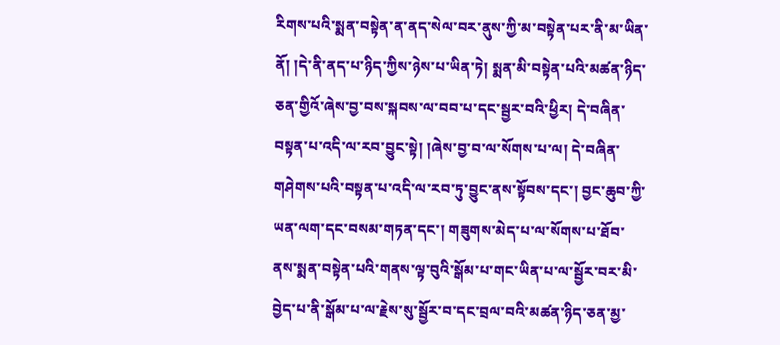རིགས་པའི་སྨན་བསྟེན་ན་ནད་སེལ་བར་ནུས་ཀྱི་མ་བསྟེན་པར་ནི་མ་ཡིན་ནོ། །དེ་ནི་ནད་པ་ཉིད་ཀྱིས་ཉེས་པ་ཡིན་ཏེ། སྨན་མི་བསྟེན་པའི་མཚན་ཉིད་ཅན་གྱིའོ་ཞེས་བྱ་བས་སྐབས་ལ་བབ་པ་དང་སྦྱར་བའི་ཕྱིར། དེ་བཞིན་བསྟན་པ་འདི་ལ་རབ་བྱུང་སྟེ། །ཞེས་བྱ་བ་ལ་སོགས་པ་ལ། དེ་བཞིན་ གཤེགས་པའི་བསྟན་པ་འདི་ལ་རབ་ཏུ་བྱུང་ནས་སྟོབས་དང་། བྱང་ཆུབ་ཀྱི་ཡན་ལག་དང་བསམ་གཏན་དང་། གཟུགས་མེད་པ་ལ་སོགས་པ་ཐོབ་ནས་སྨན་བསྟེན་པའི་གནས་ལྟ་བུའི་སྒོམ་པ་གང་ཡིན་པ་ལ་སྦྱོར་བར་མི་བྱེད་པ་ནི་སྒོམ་པ་ལ་རྗེས་སུ་སྦྱོར་བ་དང་བྲལ་བའི་མཚན་ཉིད་ཅན་མྱ་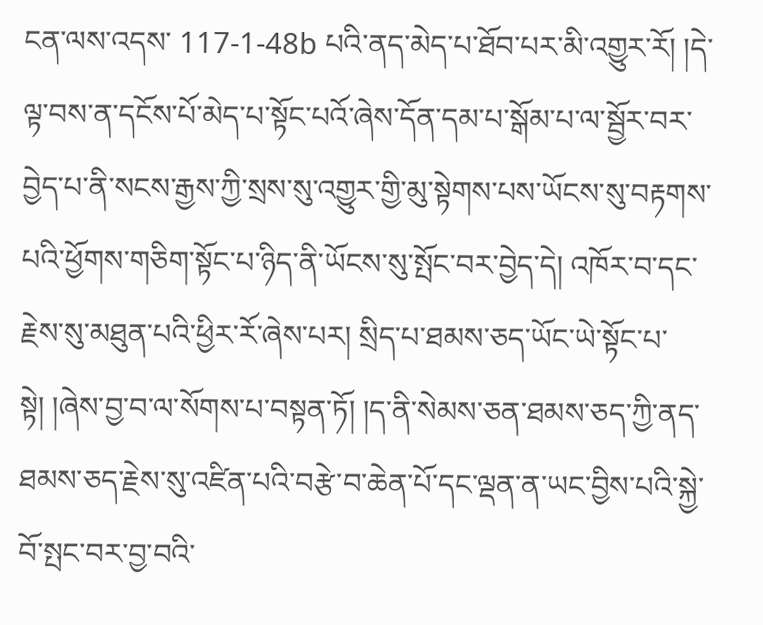ངན་ལས་འདས་ 117-1-48b པའི་ནད་མེད་པ་ཐོབ་པར་མི་འགྱུར་རོ། །དེ་ལྟ་བས་ན་དངོས་པོ་མེད་པ་སྟོང་པའོ་ཞེས་དོན་དམ་པ་སྒོམ་པ་ལ་སྦྱོར་བར་བྱེད་པ་ནི་སངས་རྒྱས་ཀྱི་སྲས་སུ་འགྱུར་གྱི་མུ་སྟེགས་པས་ཡོངས་སུ་བརྟགས་པའི་ཕྱོགས་གཅིག་སྟོང་པ་ཉིད་ནི་ཡོངས་སུ་སྤོང་བར་བྱེད་དེ། འཁོར་བ་དང་རྗེས་སུ་མཐུན་པའི་ཕྱིར་རོ་ཞེས་པར། སྲིད་པ་ཐམས་ཅད་ཡོང་ཡེ་སྟོང་པ་སྟེ། །ཞེས་བྱ་བ་ལ་སོགས་པ་བསྟན་ཏོ། །ད་ནི་སེམས་ཅན་ཐམས་ཅད་ཀྱི་ནད་ཐམས་ཅད་རྗེས་སུ་འཛིན་པའི་བརྩེ་བ་ཆེན་པོ་དང་ལྡན་ན་ཡང་བྱིས་པའི་སྐྱེ་བོ་སྤང་བར་བྱ་བའི་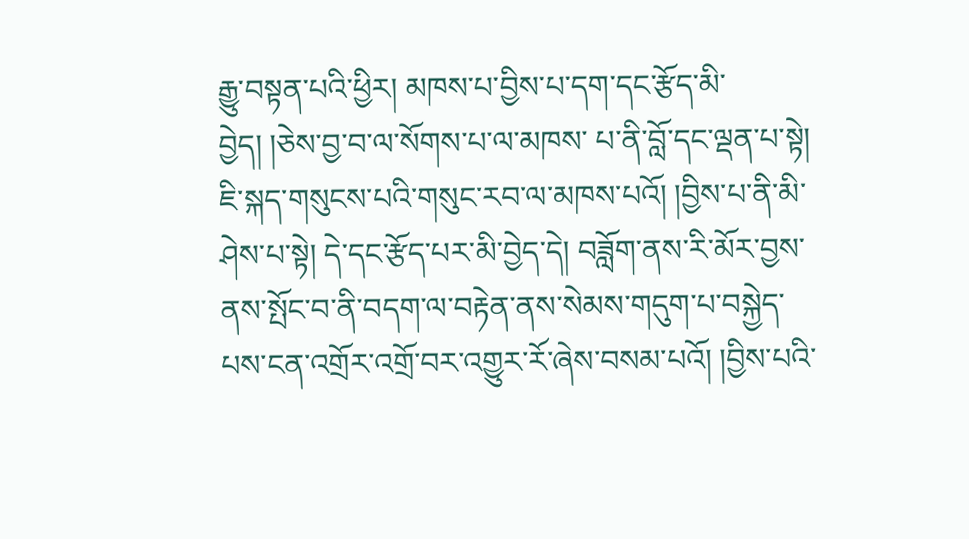རྒྱུ་བསྟན་པའི་ཕྱིར། མཁས་པ་བྱིས་པ་དག་དང་རྩོད་མི་བྱེད། །ཅེས་བྱ་བ་ལ་སོགས་པ་ལ་མཁས་ པ་ནི་བློ་དང་ལྡན་པ་སྟེ། ཇི་སྐད་གསུངས་པའི་གསུང་རབ་ལ་མཁས་པའོ། །བྱིས་པ་ནི་མི་ཤེས་པ་སྟེ། དེ་དང་རྩོད་པར་མི་བྱེད་དེ། བཟློག་ནས་རི་མོར་བྱས་ནས་སྤོང་བ་ནི་བདག་ལ་བརྟེན་ནས་སེམས་གདུག་པ་བསྐྱེད་པས་ངན་འགྲོར་འགྲོ་བར་འགྱུར་རོ་ཞེས་བསམ་པའོ། །བྱིས་པའི་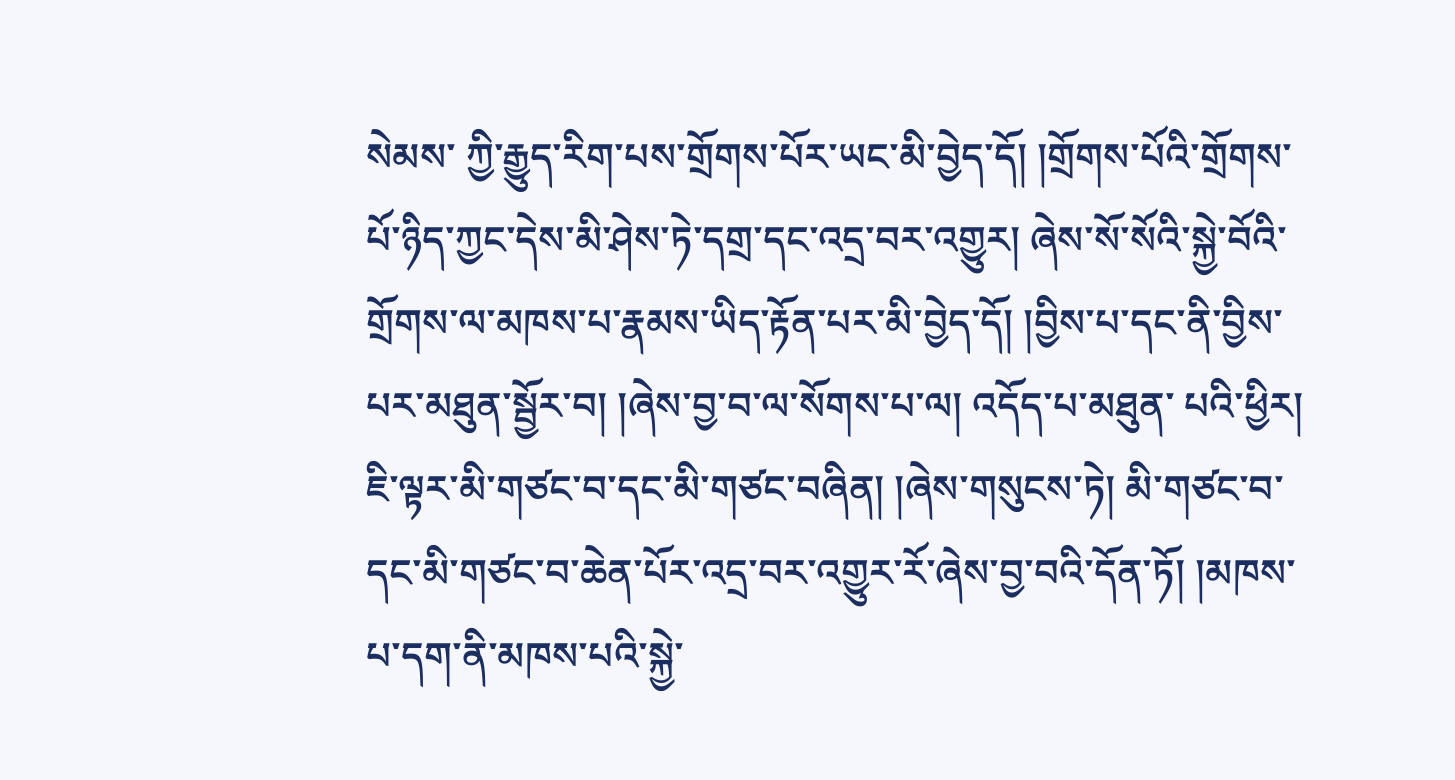སེམས་ ཀྱི་རྒྱུད་རིག་པས་གྲོགས་པོར་ཡང་མི་བྱེད་དོ། །གྲོགས་པོའི་གྲོགས་པོ་ཉིད་ཀྱང་དེས་མི་ཤེས་ཏེ་དགྲ་དང་འདྲ་བར་འགྱུར། ཞེས་སོ་སོའི་སྐྱེ་བོའི་གྲོགས་ལ་མཁས་པ་རྣམས་ཡིད་རྟོན་པར་མི་བྱེད་དོ། །བྱིས་པ་དང་ནི་བྱིས་པར་མཐུན་སྦྱོར་བ། །ཞེས་བྱ་བ་ལ་སོགས་པ་ལ། འདོད་པ་མཐུན་ པའི་ཕྱིར། ཇི་ལྟར་མི་གཙང་བ་དང་མི་གཙང་བཞིན། །ཞེས་གསུངས་ཏེ། མི་གཙང་བ་དང་མི་གཙང་བ་ཆེན་པོར་འདྲ་བར་འགྱུར་རོ་ཞེས་བྱ་བའི་དོན་ཏོ། །མཁས་པ་དག་ནི་མཁས་པའི་སྐྱེ་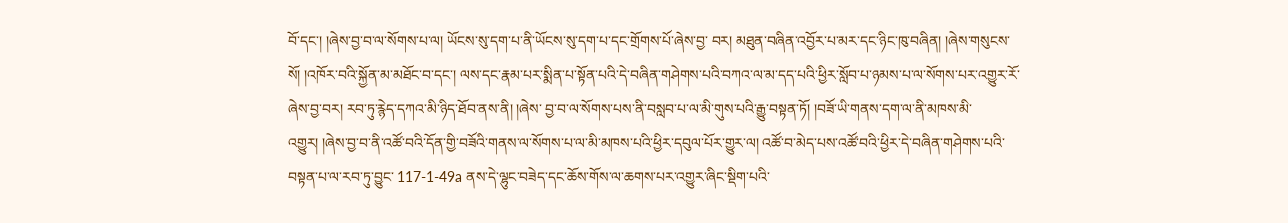བོ་དང་། །ཞེས་བྱ་བ་ལ་སོགས་པ་ལ། ཡོངས་སུ་དག་པ་ནི་ཡོངས་སུ་དག་པ་དང་གྲོགས་པོ་ཞེས་བྱ་ བར། མཐུན་བཞིན་འབྱོར་པ་མར་དང་ཉིང་ཁུ་བཞིན། །ཞེས་གསུངས་སོ། །འཁོར་བའི་སྐྱོན་མ་མཐོང་བ་དང་། ལས་དང་རྣམ་པར་སྨིན་པ་སྟོན་པའི་དེ་བཞིན་གཤེགས་པའི་བཀའ་ལ་མ་དད་པའི་ཕྱིར་སློབ་པ་ཉམས་པ་ལ་སོགས་པར་འགྱུར་རོ་ཞེས་བྱ་བར། རབ་ཏུ་རྙེད་དཀའ་མི་ཉིད་ཐོབ་ནས་ནི། །ཞེས་ བྱ་བ་ལ་སོགས་པས་ནི་བསླབ་པ་ལ་མི་གུས་པའི་རྒྱུ་བསྟན་ཏོ། །བཟོ་ཡི་གནས་དག་ལ་ནི་མཁས་མི་འགྱུར། །ཞེས་བྱ་བ་ནི་འཚོ་བའི་དོན་གྱི་བཟོའི་གནས་ལ་སོགས་པ་ལ་མི་མཁས་པའི་ཕྱིར་དབུལ་པོར་གྱུར་ལ། འཚོ་བ་མེད་པས་འཚོ་བའི་ཕྱིར་དེ་བཞིན་གཤེགས་པའི་བསྟན་པ་ལ་རབ་ཏུ་བྱུང་ 117-1-49a ནས་དེ་ལྷུང་བཟེད་དང་ཆོས་གོས་ལ་ཆགས་པར་འགྱུར་ཞིང་སྡིག་པའི་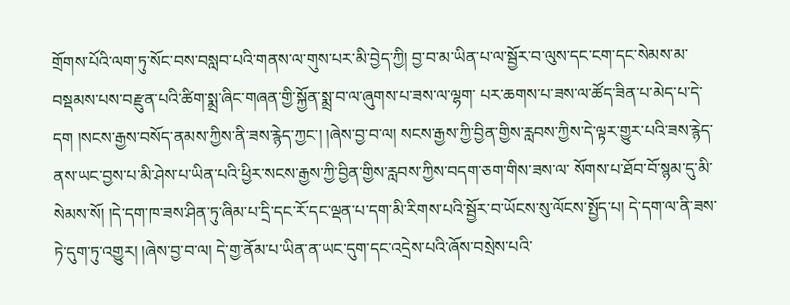གྲོགས་པོའི་ལག་ཏུ་སོང་བས་བསླབ་པའི་གནས་ལ་གུས་པར་མི་བྱེད་ཀྱི། བྱ་བ་མ་ཡིན་པ་ལ་སྦྱོར་བ་ལུས་དང་ངག་དང་སེམས་མ་བསྡམས་པས་བརྫུན་པའི་ཚིག་སྨྲ་ཞིང་གཞན་གྱི་སྐྱོན་སྨྲ་བ་ལ་ཞུགས་པ་ཟས་ལ་ལྷག་ པར་ཆགས་པ་ཟས་ལ་ཚོད་ཟིན་པ་མེད་པ་དེ་དག །སངས་རྒྱས་བསོད་ནམས་ཀྱིས་ནི་ཟས་རྙེད་ཀྱང་། །ཞེས་བྱ་བ་ལ། སངས་རྒྱས་ཀྱི་བྱིན་གྱིས་རླབས་ཀྱིས་དེ་ལྟར་གྱུར་པའི་ཟས་རྙེད་ནས་ཡང་བྱས་པ་མི་ཤེས་པ་ཡིན་པའི་ཕྱིར་སངས་རྒྱས་ཀྱི་བྱིན་གྱིས་རླབས་ཀྱིས་བདག་ཅག་གིས་ཟས་ལ་ སོགས་པ་ཐོབ་བོ་སྙམ་དུ་མི་སེམས་སོ། །དེ་དག་ཁ་ཟས་ཤིན་ཏུ་ཞིམ་པ་དྲི་དང་རོ་དང་ལྡན་པ་དག་མི་རིགས་པའི་སྦྱོར་བ་ཡོངས་སུ་ལོངས་སྤྱོད་པ། དེ་དག་ལ་ནི་ཟས་ཏེ་དུག་ཏུ་འགྱུར། །ཞེས་བྱ་བ་ལ། དེ་གྱ་ནོམ་པ་ཡིན་ན་ཡང་དུག་དང་འདྲེས་པའི་ཞོས་བསྲེས་པའི་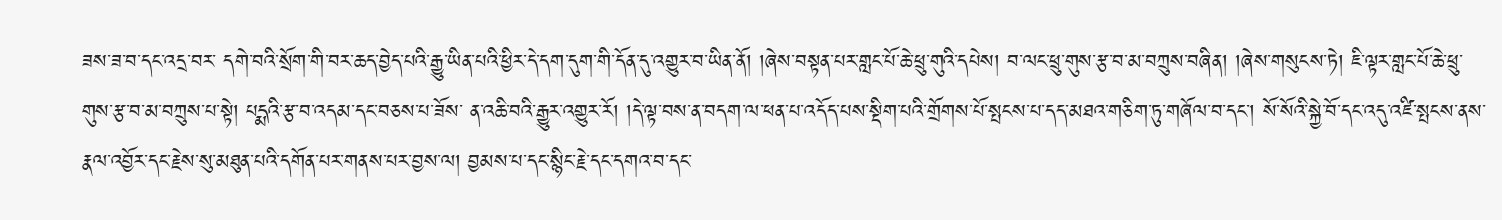ཟས་ཟ་བ་དང་འདྲ་བར་ དགེ་བའི་སྲོག་གི་བར་ཆད་བྱེད་པའི་རྒྱུ་ཡིན་པའི་ཕྱིར་དེ་དག་དུག་གི་དོན་དུ་འགྱུར་བ་ཡིན་ནོ། །ཞེས་བསྟན་པར་གླང་པོ་ཆེ་ཕྲུ་གུའི་དཔེས། བ་ལང་ཕྲུ་གུས་རྩ་བ་མ་བཀྲུས་བཞིན། །ཞེས་གསུངས་ཏེ། ཇི་ལྟར་གླང་པོ་ཆེ་ཕྲུ་གུས་རྩ་བ་མ་བཀྲུས་པ་སྟེ། པདྨའི་རྩ་བ་འདམ་དང་བཅས་པ་ཟོས་ ན་འཆི་བའི་རྒྱུར་འགྱུར་རོ། །དེ་ལྟ་བས་ན་བདག་ལ་ཕན་པ་འདོད་པས་སྡིག་པའི་གྲོགས་པོ་སྤངས་པ་དད་མཐའ་གཅིག་ཏུ་གཞོལ་བ་དང་། སོ་སོའི་སྐྱེ་བོ་དང་འདུ་འཛི་སྤངས་ནས་རྣལ་འབྱོར་དང་རྗེས་སུ་མཐུན་པའི་དགོན་པར་གནས་པར་བྱས་ལ། བྱམས་པ་དང་སྙིང་རྗེ་དང་དགའ་བ་དང་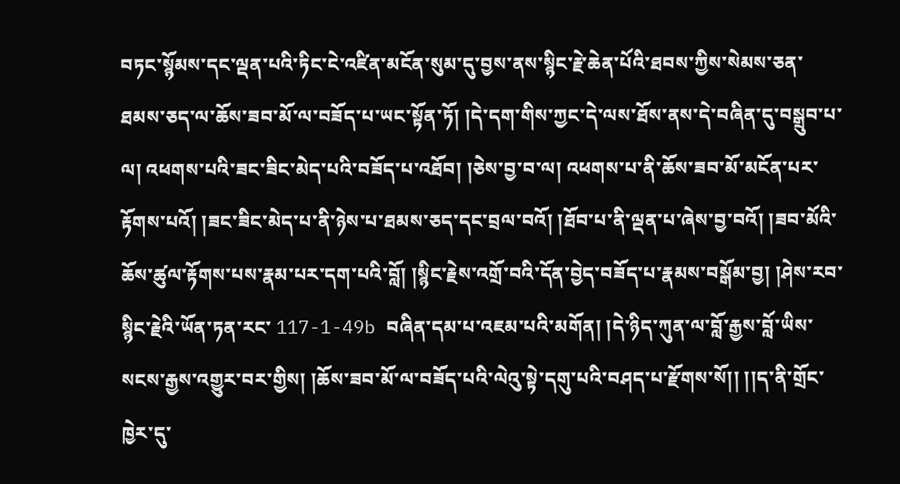བཏང་སྙོམས་དང་ལྡན་པའི་ཏིང་ངེ་འཛིན་མངོན་སུམ་དུ་བྱས་ནས་སྙིང་རྗེ་ཆེན་པོའི་ཐབས་ཀྱིས་སེམས་ཅན་ཐམས་ཅད་ལ་ཆོས་ཟབ་མོ་ལ་བཟོད་པ་ཡང་སྟོན་ཏོ། །དེ་དག་གིས་ཀྱང་དེ་ལས་ཐོས་ནས་དེ་བཞིན་དུ་བསྒྲུབ་པ་ལ། འཕགས་པའི་ཟང་ཟིང་མེད་པའི་བཟོད་པ་འཐོབ། །ཅེས་བྱ་བ་ལ། འཕགས་པ་ནི་ཆོས་ཟབ་མོ་མངོན་པར་རྟོགས་པའོ། །ཟང་ཟིང་མེད་པ་ནི་ཉེས་པ་ཐམས་ཅད་དང་བྲལ་བའོ། །ཐོབ་པ་ནི་ལྡན་པ་ཞེས་བྱ་བའོ། །ཟབ་མོའི་ཆོས་ཚུལ་རྟོགས་པས་རྣམ་པར་དག་པའི་བློ། །སྙིང་རྗེས་འགྲོ་བའི་དོན་བྱེད་བཟོད་པ་རྣམས་བསྒོམ་བྱ། །ཤེས་རབ་སྙིང་རྗེའི་ཡོན་ཏན་རང་ 117-1-49b བཞིན་དམ་པ་འཇམ་པའི་མགོན། །དེ་ཉིད་ཀུན་ལ་བློ་རྒྱས་བློ་ཡིས་སངས་རྒྱས་འགྱུར་བར་གྱིས། །ཆོས་ཟབ་མོ་ལ་བཟོད་པའི་ལེའུ་སྟེ་དགུ་པའི་བཤད་པ་རྫོགས་སོ།། །།ད་ནི་གྲོང་ཁྱེར་དུ་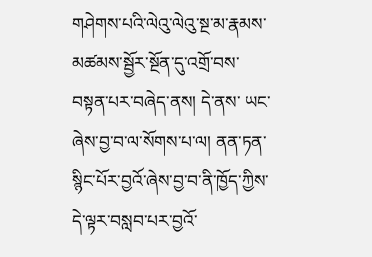གཤེགས་པའི་ལེའུ་ལེའུ་སྔ་མ་རྣམས་མཚམས་སྦྱོར་སྔོན་དུ་འགྲོ་བས་བསྟན་པར་བཞེད་ནས། དེ་ནས་ ཡང་ཞེས་བྱ་བ་ལ་སོགས་པ་ལ། ནན་ཏན་སྙིང་པོར་བྱའོ་ཞེས་བྱ་བ་ནི་ཁྱོད་ཀྱིས་དེ་ལྟར་བསླབ་པར་བྱའོ་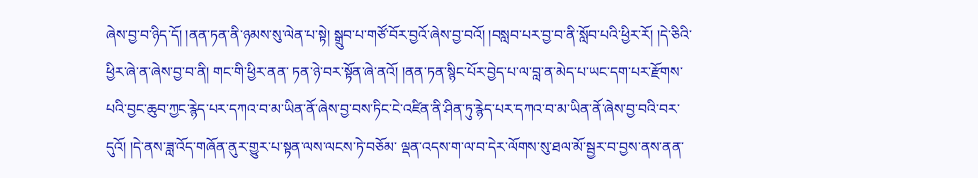ཞེས་བྱ་བ་ཉིད་དོ། །ནན་ཏན་ནི་ཉམས་སུ་ལེན་པ་སྟེ། སྒྲུབ་པ་གཙོ་བོར་བྱའོ་ཞེས་བྱ་བའོ། །བསླབ་པར་བྱ་བ་ནི་སློབ་པའི་ཕྱིར་རོ། །དེ་ཅིའི་ཕྱིར་ཞེ་ན་ཞེས་བྱ་བ་ནི། གང་གི་ཕྱིར་ནན་ ཏན་ཉེ་བར་སྟོན་ཞེ་ནའོ། །ནན་ཏན་སྙིང་པོར་བྱེད་པ་ལ་བླ་ན་མེད་པ་ཡང་དག་པར་རྫོགས་པའི་བྱང་ཆུབ་ཀྱང་རྙེད་པར་དཀའ་བ་མ་ཡིན་ནོ་ཞེས་བྱ་བས་ཏིང་ངེ་འཛིན་ནི་ཤིན་ཏུ་རྙེད་པར་དཀའ་བ་མ་ཡིན་ནོ་ཞེས་བྱ་བའི་བར་དུའོ། །དེ་ནས་ཟླ་འོད་གཞོན་ནུར་གྱུར་པ་སྟན་ལས་ལངས་ཏེ་བཅོམ་ ལྡན་འདས་ག་ལ་བ་དེར་ལོགས་སུ་ཐལ་མོ་སྦྱར་བ་བྱས་ནས་ནན་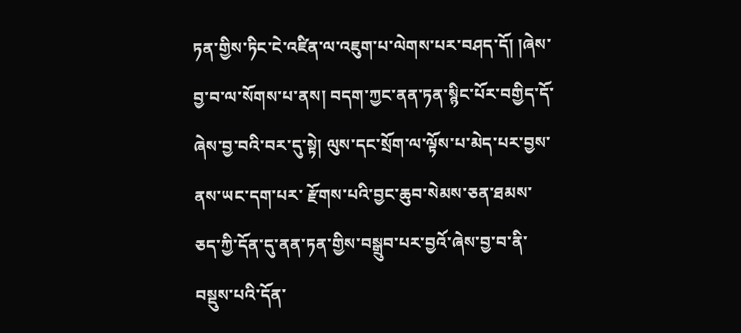ཏན་གྱིས་ཏིང་ངེ་འཛིན་ལ་འཇུག་པ་ལེགས་པར་བཤད་དོ། །ཞེས་བྱ་བ་ལ་སོགས་པ་ནས། བདག་ཀྱང་ནན་ཏན་སྙིང་པོར་བགྱིད་དོ་ཞེས་བྱ་བའི་བར་དུ་སྟེ། ལུས་དང་སྲོག་ལ་ལྟོས་པ་མེད་པར་བྱས་ནས་ཡང་དག་པར་ རྫོགས་པའི་བྱང་ཆུབ་སེམས་ཅན་ཐམས་ཅད་ཀྱི་དོན་དུ་ནན་ཏན་གྱིས་བསྒྲུབ་པར་བྱའོ་ཞེས་བྱ་བ་ནི་བསྡུས་པའི་དོན་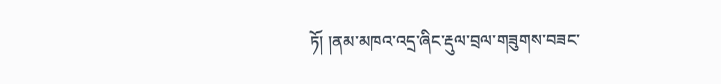ཏོ། །ནམ་མཁའ་འདྲ་ཞིང་རྡུལ་བྲལ་གཟུགས་བཟང་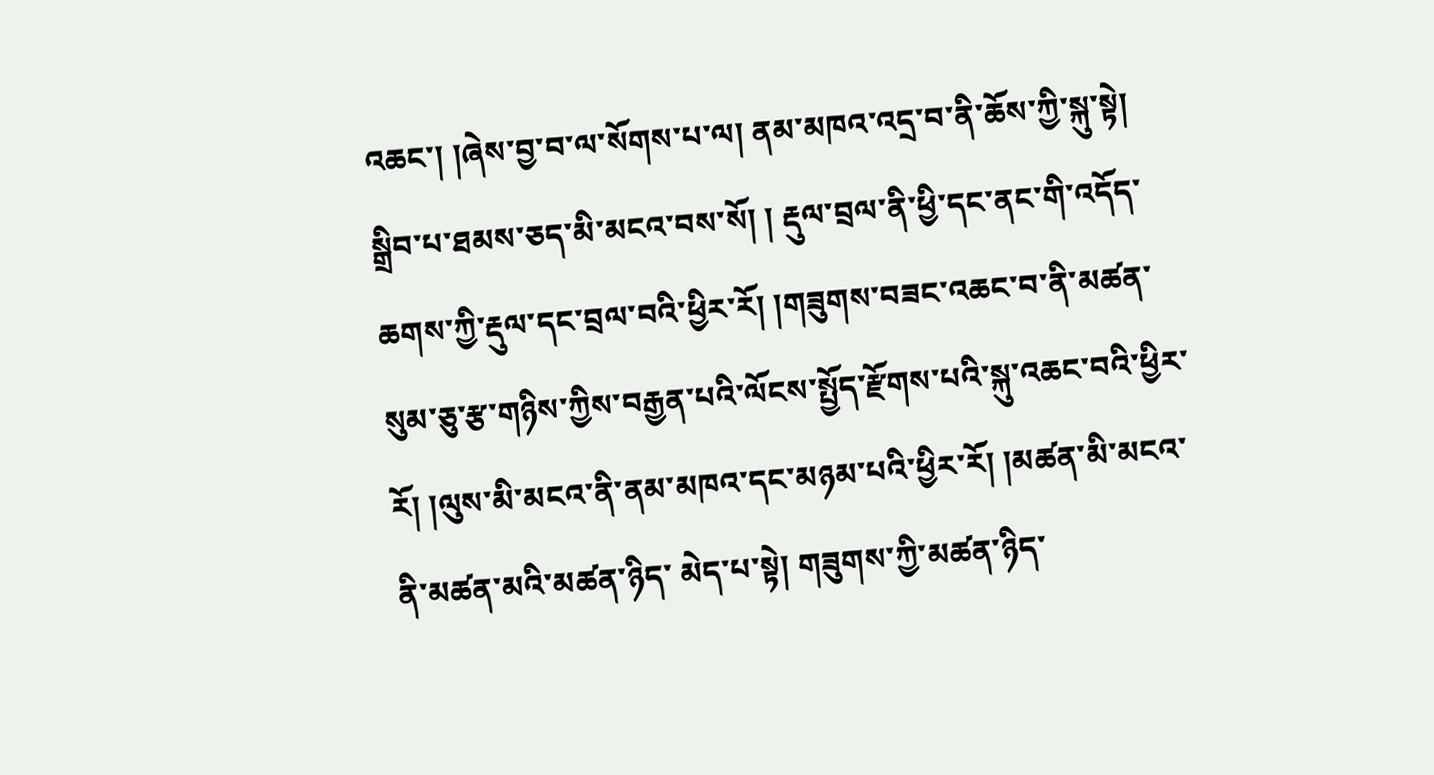འཆང་། །ཞེས་བྱ་བ་ལ་སོགས་པ་ལ། ནམ་མཁའ་འདྲ་བ་ནི་ཆོས་ཀྱི་སྐུ་སྟེ། སྒྲིབ་པ་ཐམས་ཅད་མི་མངའ་བས་སོ། ། རྡུལ་བྲལ་ནི་ཕྱི་དང་ནང་གི་འདོད་ཆགས་ཀྱི་རྡུལ་དང་བྲལ་བའི་ཕྱིར་རོ། །གཟུགས་བཟང་འཆང་བ་ནི་མཚན་སུམ་ཅུ་རྩ་གཉིས་ཀྱིས་བརྒྱན་པའི་ལོངས་སྤྱོད་རྫོགས་པའི་སྐུ་འཆང་བའི་ཕྱིར་རོ། །ལུས་མི་མངའ་ནི་ནམ་མཁའ་དང་མཉམ་པའི་ཕྱིར་རོ། །མཚན་མི་མངའ་ནི་མཚན་མའི་མཚན་ཉིད་ མེད་པ་སྟེ། གཟུགས་ཀྱི་མཚན་ཉིད་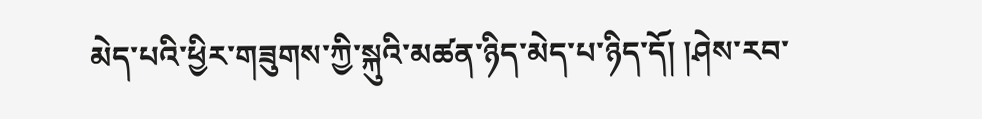མེད་པའི་ཕྱིར་གཟུགས་ཀྱི་སྐུའི་མཚན་ཉིད་མེད་པ་ཉིད་དོ། །ཤེས་རབ་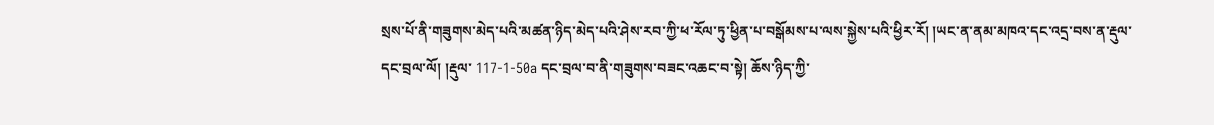སྲས་པོ་ནི་གཟུགས་མེད་པའི་མཚན་ཉིད་མེད་པའི་ཤེས་རབ་ཀྱི་ཕ་རོལ་ཏུ་ཕྱིན་པ་བསྒོམས་པ་ལས་སྐྱེས་པའི་ཕྱིར་རོ། །ཡང་ན་ནམ་མཁའ་དང་འདྲ་བས་ན་རྡུལ་དང་བྲལ་ལོ། །རྡུལ་ 117-1-50a དང་བྲལ་བ་ནི་གཟུགས་བཟང་འཆང་བ་སྟེ། ཆོས་ཉིད་ཀྱི་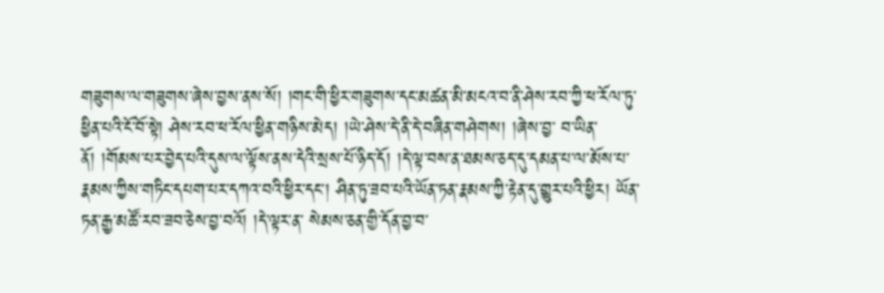གཟུགས་ལ་གཟུགས་ཞེས་བྱས་ནས་སོ། །གང་གི་ཕྱིར་གཟུགས་དང་མཚན་མི་མངའ་བ་ནི་ཤེས་རབ་ཀྱི་ཕ་རོལ་ཏུ་ཕྱིན་པའི་ངོ་བོ་སྟེ། ཤེས་རབ་ཕ་རོལ་ཕྱིན་གཉིས་མེད། །ཡེ་ཤེས་དེ་ནི་དེ་བཞིན་གཤེགས། །ཞེས་བྱ་ བ་ཡིན་ནོ། །གོམས་པར་བྱེད་པའི་དུས་ལ་ལྟོས་ནས་དེའི་སྲས་པོ་ཉིད་དོ། །དེ་ལྟ་བས་ན་ཐམས་ཅད་དུ་དམན་པ་ལ་མོས་པ་རྣམས་ཀྱིས་གཏིང་དཔག་པར་དཀའ་བའི་ཕྱིར་དང་། ཤིན་ཏུ་ཟབ་པའི་ཡོན་ཏན་རྣམས་ཀྱི་རྟེན་དུ་གྱུར་པའི་ཕྱིར། ཡོན་ཏན་རྒྱ་མཚོ་རབ་ཟབ་ཅེས་བྱ་བའོ། །དེ་ལྟར་ན་ སེམས་ཅན་གྱི་དོན་བྱ་བ་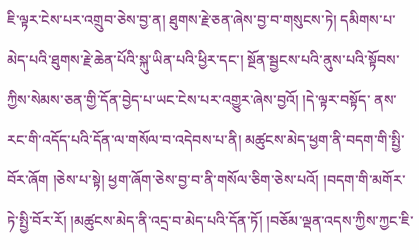ཇི་ལྟར་ངེས་པར་འགྲུབ་ཅེས་བྱ་ན། ཐུགས་རྗེ་ཅན་ཞེས་བྱ་བ་གསུངས་ཏེ། དམིགས་པ་མེད་པའི་ཐུགས་རྗེ་ཆེན་པོའི་སྐུ་ཡིན་པའི་ཕྱིར་དང་། སྔོན་སྦྱངས་པའི་ནུས་པའི་སྟོབས་ཀྱིས་སེམས་ཅན་གྱི་དོན་བྱེད་པ་ཡང་ངེས་པར་འགྱུར་ཞེས་བྱའོ། །དེ་ལྟར་བསྟོད་ ནས་རང་གི་འདོད་པའི་དོན་ལ་གསོལ་བ་འདེབས་པ་ནི། མཚུངས་མེད་ཕྱག་ནི་བདག་གི་སྤྱི་བོར་ཞོག །ཅེས་པ་སྟེ། ཕྱག་ཞོག་ཅེས་བྱ་བ་ནི་གསོལ་ཅིག་ཅེས་པའོ། །བདག་གི་མགོར་ཏེ་སྤྱི་བོར་རོ། །མཚུངས་མེད་ནི་འདྲ་བ་མེད་པའི་དོན་ཏོ། །བཅོམ་ལྡན་འདས་ཀྱིས་ཀྱང་ཇི་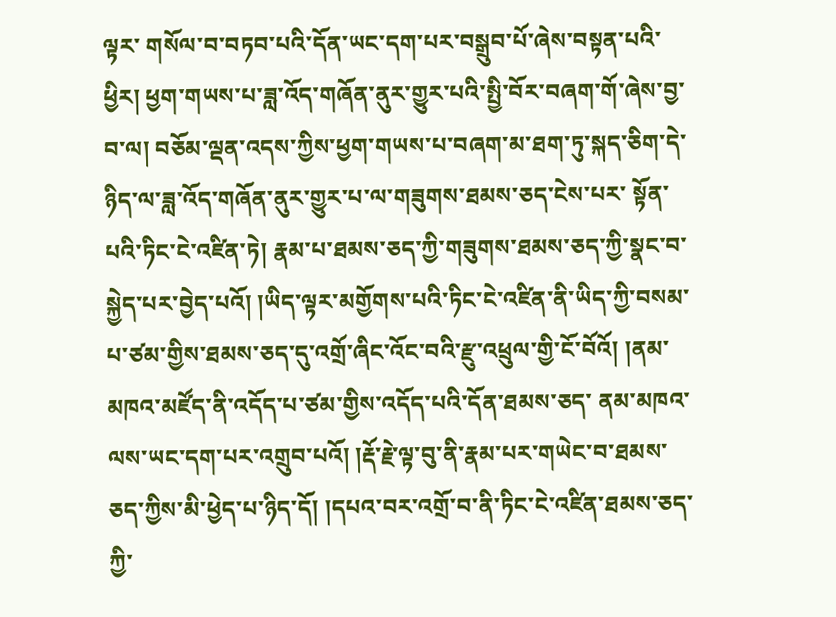ལྟར་ གསོལ་བ་བཏབ་པའི་དོན་ཡང་དག་པར་བསྒྲུབ་པོ་ཞེས་བསྟན་པའི་ཕྱིར། ཕྱག་གཡས་པ་ཟླ་འོད་གཞོན་ནུར་གྱུར་པའི་སྤྱི་བོར་བཞག་གོ་ཞེས་བྱ་བ་ལ། བཅོམ་ལྡན་འདས་ཀྱིས་ཕྱག་གཡས་པ་བཞག་མ་ཐག་ཏུ་སྐད་ཅིག་དེ་ཉིད་ལ་ཟླ་འོད་གཞོན་ནུར་གྱུར་པ་ལ་གཟུགས་ཐམས་ཅད་ངེས་པར་ སྟོན་པའི་ཏིང་ངེ་འཛིན་ཏེ། རྣམ་པ་ཐམས་ཅད་ཀྱི་གཟུགས་ཐམས་ཅད་ཀྱི་སྣང་བ་སྐྱེད་པར་བྱེད་པའོ། །ཡིད་ལྟར་མགྱོགས་པའི་ཏིང་ངེ་འཛིན་ནི་ཡིད་ཀྱི་བསམ་པ་ཙམ་གྱིས་ཐམས་ཅད་དུ་འགྲོ་ཞིང་འོང་བའི་རྫུ་འཕྲུལ་གྱི་ངོ་བོའོ། །ནམ་མཁའ་མཛོད་ནི་འདོད་པ་ཙམ་གྱིས་འདོད་པའི་དོན་ཐམས་ཅད་ ནམ་མཁའ་ལས་ཡང་དག་པར་འགྲུབ་པའོ། །རྡོ་རྗེ་ལྟ་བུ་ནི་རྣམ་པར་གཡེང་བ་ཐམས་ཅད་ཀྱིས་མི་ཕྱེད་པ་ཉིད་དོ། །དཔའ་བར་འགྲོ་བ་ནི་ཏིང་ངེ་འཛིན་ཐམས་ཅད་ཀྱི་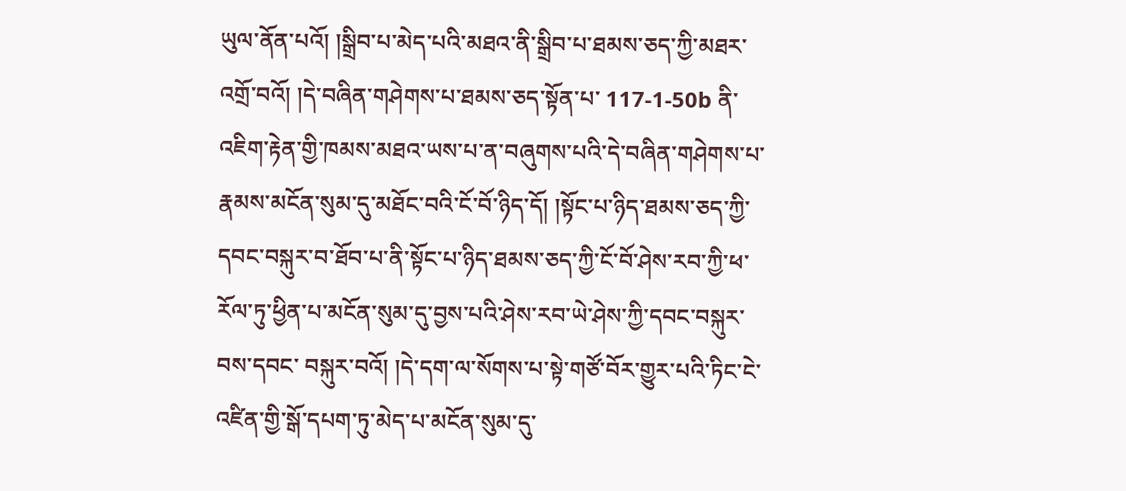ཡུལ་ནོན་པའོ། །སྒྲིབ་པ་མེད་པའི་མཐའ་ནི་སྒྲིབ་པ་ཐམས་ཅད་ཀྱི་མཐར་འགྲོ་བའོ། །དེ་བཞིན་གཤེགས་པ་ཐམས་ཅད་སྟོན་པ་ 117-1-50b ནི་འཇིག་རྟེན་གྱི་ཁམས་མཐའ་ཡས་པ་ན་བཞུགས་པའི་དེ་བཞིན་གཤེགས་པ་རྣམས་མངོན་སུམ་དུ་མཐོང་བའི་ངོ་བོ་ཉིད་དོ། །སྟོང་པ་ཉིད་ཐམས་ཅད་ཀྱི་དབང་བསྐུར་བ་ཐོབ་པ་ནི་སྟོང་པ་ཉིད་ཐམས་ཅད་ཀྱི་ངོ་བོ་ཤེས་རབ་ཀྱི་ཕ་རོལ་ཏུ་ཕྱིན་པ་མངོན་སུམ་དུ་བྱས་པའི་ཤེས་རབ་ཡེ་ཤེས་ཀྱི་དབང་བསྐུར་བས་དབང་ བསྐུར་བའོ། །དེ་དག་ལ་སོགས་པ་སྟེ་གཙོ་བོར་གྱུར་པའི་ཏིང་ངེ་འཛིན་གྱི་སྒོ་དཔག་ཏུ་མེད་པ་མངོན་སུམ་དུ་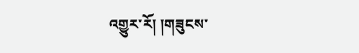འགྱུར་རོ། །གཟུངས་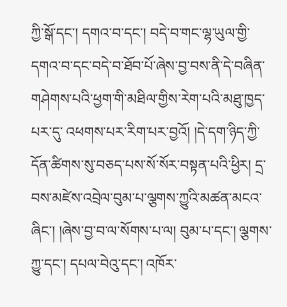ཀྱི་སྒོ་དང་། དགའ་བ་དང་། བདེ་བ་གང་ལྷ་ཡུལ་གྱི་དགའ་བ་དང་བདེ་བ་ཐོབ་པོ་ཞེས་བྱ་བས་ནི་དེ་བཞིན་གཤེགས་པའི་ཕྱག་གི་མཐིལ་གྱིས་རེག་པའི་མཐུ་ཁྱད་པར་དུ་ འཕགས་པར་རིག་པར་བྱའོ། །དེ་དག་ཉིད་ཀྱི་དོན་ཚིགས་སུ་བཅད་པས་སོ་སོར་བསྟན་པའི་ཕྱིར། དྲ་བས་མཛེས་འབྲེལ་བུམ་པ་ལྕགས་ཀྱུའི་མཚན་མངའ་ཞིང་། །ཞེས་བྱ་བ་ལ་སོགས་པ་ལ། བུམ་པ་དང་། ལྕགས་ཀྱུ་དང་། དཔལ་བེའུ་དང་། འཁོར་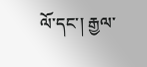ལོ་དང་། རྒྱལ་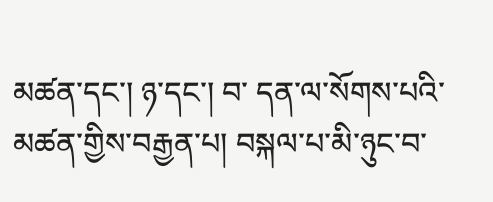མཚན་དང་། ཉ་དང་། བ་ དན་ལ་སོགས་པའི་མཚན་གྱིས་བརྒྱན་པ། བསྐལ་པ་མི་ཉུང་བ་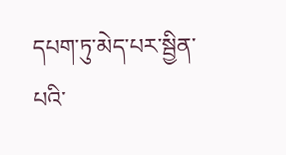དཔག་ཏུ་མེད་པར་སྦྱིན་པའི་